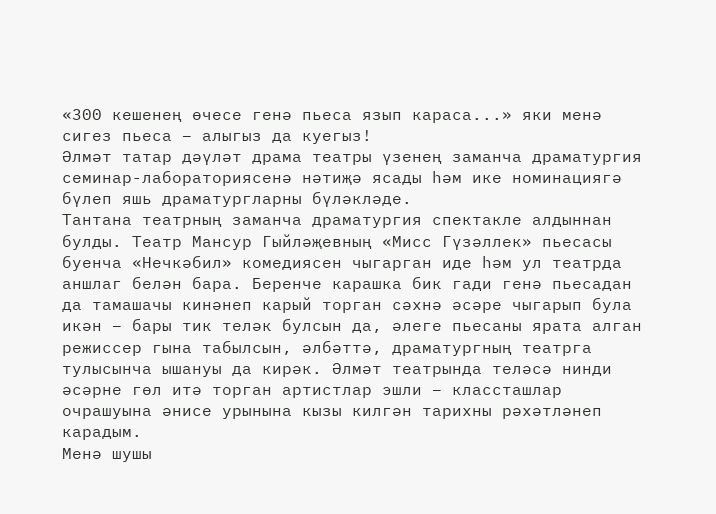«300 кешенең өчесе генә пьеса язып караса...» яки менә сигез пьеса – алыгыз да куегыз!
Әлмәт татар дәүләт драма театры үзенең заманча драматургия семинар-лабораториясенә нәтиҗә ясады һәм ике номинациягә бүлеп яшь драматургларны бүләкләде.
Тантана театрның заманча драматургия спектакле алдыннан булды. Театр Мансур Гыйләҗевның «Мисс Гүзәллек» пьесасы буенча «Нечкәбил» комедиясен чыгарган иде һәм ул театрда аншлаг белән бара. Беренче карашка бик гади генә пьесадан да тамашачы кинәнеп карый торган сәхнә әсәре чыгарып була икән – бары тик теләк булсын да, әлеге пьесаны ярата алган режиссер гына табылсын, әлбәттә, драматургның театрга тулысынча ышануы да кирәк. Әлмәт театрында теләсә нинди әсәрне гөл итә торган артистлар эшли – классташлар очрашуына әнисе урынына кызы килгән тарихны рәхәтләнеп карадым.
Менә шушы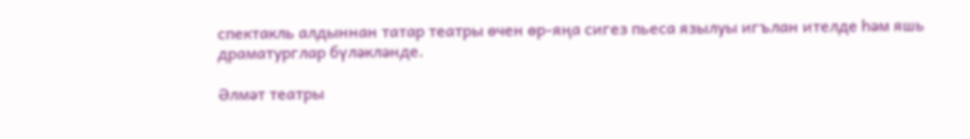спектакль алдыннан татар театры өчен өр-яңа сигез пьеса язылуы игълан ителде һәм яшь драматурглар бүләкләнде.

Әлмәт театры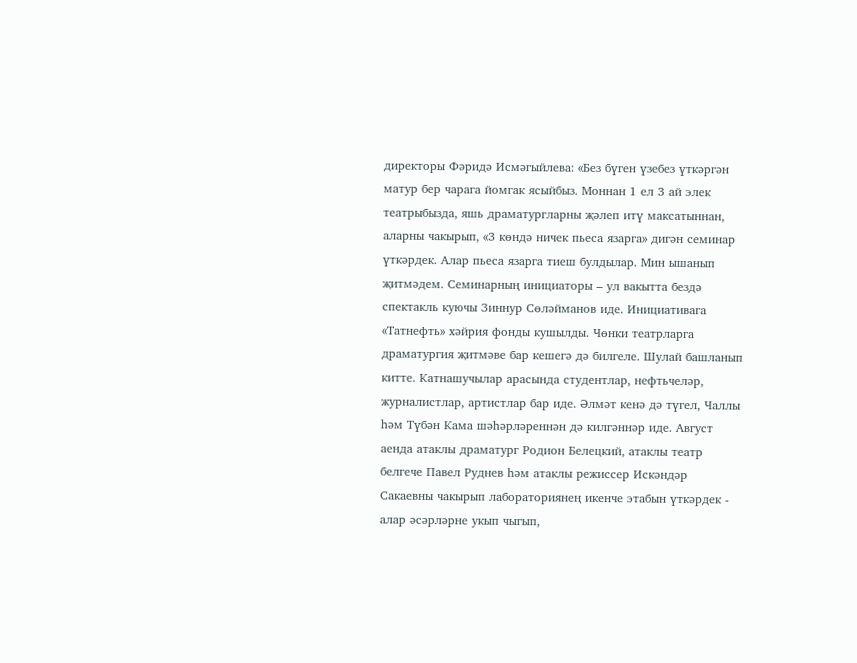директоры Фәридә Исмәгыйлева: «Без бүген үзебез үткәргән матур бер чарага йомгак ясыйбыз. Моннан 1 ел 3 ай элек театрыбызда, яшь драматургларны җәлеп итү максатыннан, аларны чакырып, «3 көндә ничек пьеса язарга» дигән семинар үткәрдек. Алар пьеса язарга тиеш булдылар. Мин ышанып җитмәдем. Семинарның инициаторы – ул вакытта бездә спектакль куючы Зиннур Сөләйманов иде. Инициативага «Татнефть» хәйрия фонды кушылды. Чөнки театрларга драматургия җитмәве бар кешегә дә билгеле. Шулай башланып китте. Катнашучылар арасында студентлар, нефтьчеләр, журналистлар, артистлар бар иде. Әлмәт кенә дә түгел, Чаллы һәм Түбән Кама шәһәрләреннән дә килгәннәр иде. Август аенда атаклы драматург Родион Белецкий, атаклы театр белгече Павел Руднев һәм атаклы режиссер Искәндәр Сакаевны чакырып лабораториянең икенче этабын үткәрдек - алар әсәрләрне укып чыгып,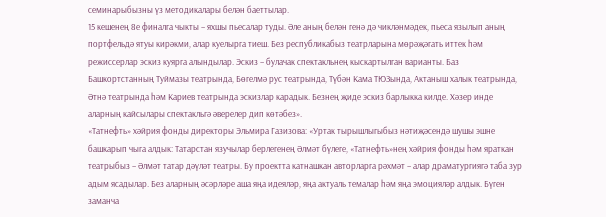семинарыбызны үз методикалары белән баеттылар.
15 кешенең 8е финалга чыкты – яхшы пьесалар туды. Әле аның белән генә дә чикләнмәдек, пьеса язылып аның портфельдә ятуы кирәкми, алар куелырга тиеш. Без республикабыз театрларына мөрәҗәгать иттек һәм режиссерлар эскиз куярга алындылар. Эскиз – булачак спектакльнең кыскартылган варианты. Баз Башкортстанның Туймазы театрында, Бөгелмә рус театрында, Түбән Кама ТЮЗында, Актаныш халык театрында, Әтнә театрында һәм Кариев театрында эскизлар карадык. Безнең җиде эскиз барлыкка килде. Хәзер инде аларның кайсылары спектакльгә әверелер дип көтәбез».
«Татнефть» хәйрия фонды директоры Эльмира Газизова: «Уртак тырышлыгыбыз нәтиҗәсендә шушы эшне башкарып чыга алдык: Татарстан язучылар берлегенең Әлмәт бүлеге, «Татнефть»нең хәйрия фонды һәм яраткан театрыбыз – Әлмәт татар дәүләт театры. Бу проектта катнашкан авторларга рәхмәт – алар драматургиягә таба зур адым ясадылар. Без аларның әсәрләре аша яңа идеяләр, яңа актуаль темалар һәм яңа эмоцияләр алдык. Бүген заманча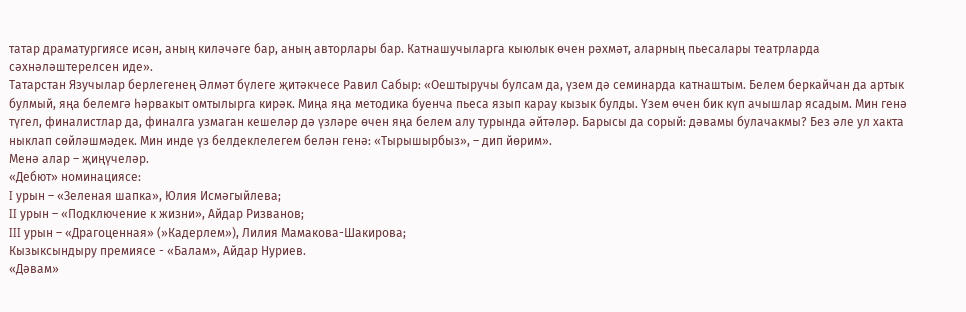татар драматургиясе исән, аның киләчәге бар, аның авторлары бар. Катнашучыларга кыюлык өчен рәхмәт, аларның пьесалары театрларда сәхнәләштерелсен иде».
Татарстан Язучылар берлегенең Әлмәт бүлеге җитәкчесе Равил Сабыр: «Оештыручы булсам да, үзем дә семинарда катнаштым. Белем беркайчан да артык булмый, яңа белемгә һәрвакыт омтылырга кирәк. Миңа яңа методика буенча пьеса язып карау кызык булды. Үзем өчен бик күп ачышлар ясадым. Мин генә түгел, финалистлар да, финалга узмаган кешеләр дә үзләре өчен яңа белем алу турында әйтәләр. Барысы да сорый: дәвамы булачакмы? Без әле ул хакта ныклап сөйләшмәдек. Мин инде үз белдеклелегем белән генә: «Тырышырбыз», – дип йөрим».
Менә алар – җиңүчеләр.
«Дебют» номинациясе:
I урын – «Зеленая шапка», Юлия Исмәгыйлева;
II урын – «Подключение к жизни», Айдар Ризванов;
III урын – «Драгоценная» (»Кадерлем»), Лилия Мамакова-Шакирова;
Кызыксындыру премиясе - «Балам», Айдар Нуриев.
«Дәвам»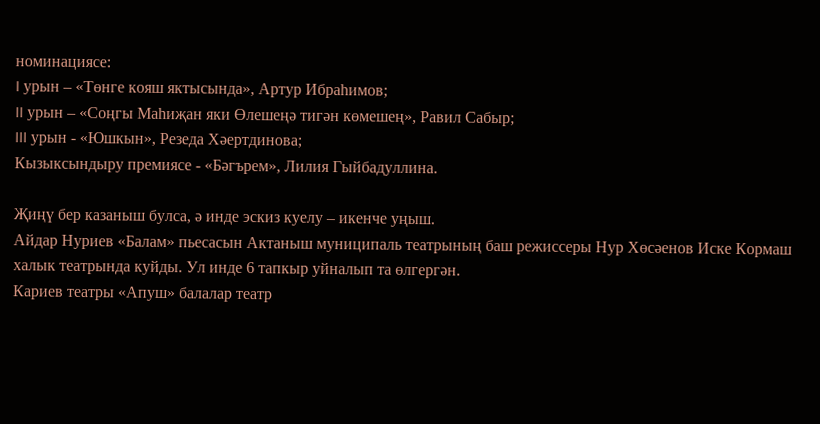номинациясе:
I урын – «Төнге кояш яктысында», Артур Ибраһимов;
II урын – «Соңгы Маһиҗан яки Өлешеңә тигән көмешең», Равил Сабыр;
III урын - «Юшкын», Резеда Хәертдинова;
Кызыксындыру премиясе - «Бәгърем», Лилия Гыйбадуллина.

Җиңү бер казаныш булса, ә инде эскиз куелу – икенче уңыш.
Айдар Нуриев «Балам» пьесасын Актаныш муниципаль театрының баш режиссеры Нур Хөсәенов Иске Кормаш халык театрында куйды. Ул инде 6 тапкыр уйналып та өлгергән.
Кариев театры «Апуш» балалар театр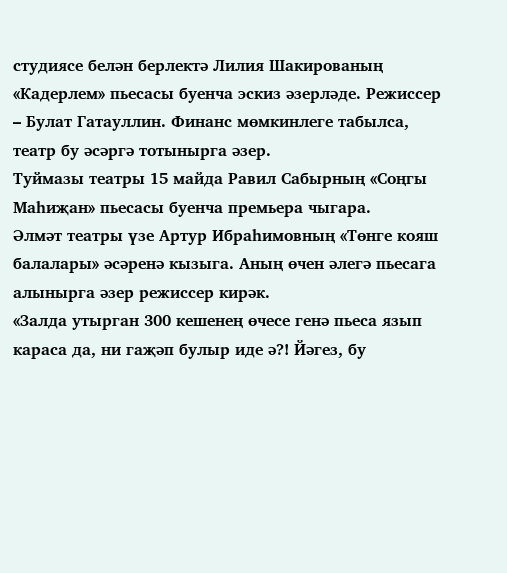студиясе белән берлектә Лилия Шакированың «Кадерлем» пьесасы буенча эскиз әзерләде. Режиссер – Булат Гатауллин. Финанс мөмкинлеге табылса, театр бу әсәргә тотынырга әзер.
Туймазы театры 15 майда Равил Сабырның «Соңгы Маһиҗан» пьесасы буенча премьера чыгара.
Әлмәт театры үзе Артур Ибраһимовның «Төнге кояш балалары» әсәренә кызыга. Аның өчен әлегә пьесага алынырга әзер режиссер кирәк.
«Залда утырган 300 кешенең өчесе генә пьеса язып караса да, ни гаҗәп булыр иде ә?! Йәгез, бу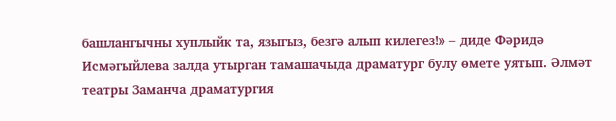башлангычны хуплыйк та, языгыз, безгә алып килегез!» – диде Фәридә Исмәгыйлева залда утырган тамашачыда драматург булу өмете уятып. Әлмәт театры Заманча драматургия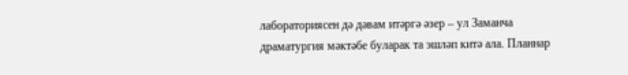лабораториясен дә дәвам итәргә әзер – ул Заманча драматургия мәктәбе буларак та эшләп китә ала. Планнар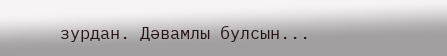зурдан. Дәвамлы булсын...